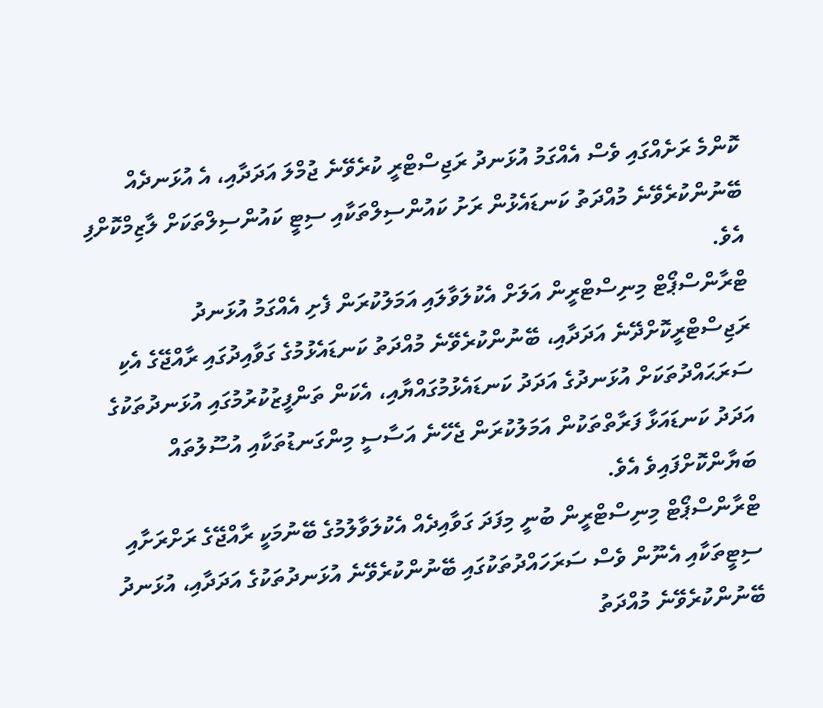ކޮންމެ ރަށެއްގައި ވެސް އެއްގަމު އުޅަނދު ރަޖިސްޓްރީ ކުރެވޭނެ ޖުމްލަ އަދަދާއި، އެ އުޅަނދެއް ބޭނުންކުރެވޭނެ މުއްދަތު ކަނޑައެޅުން ރަށު ކައުންސިލްތަކާއި ސިޓީ ކައުންސިލްތަކަށް ލާޒިމްކޮށްފި އެވެ.
ޓްރާންސްޕޯޓް މިނިސްޓްރީން އަލަށް އެކުލަވާލައި އަމަލުކުރަން ފެށި އެއްގަމު އުޅަނދު ރަޖިސްޓްރީކޮށްދޭނެ އަދަދާއި، ބޭނުންކުރެވޭނެ މުއްދަތު ކަނޑައެޅުމުގެ ގަވާއިދުގައި ރާއްޖޭގެ އެކި ސަރަޙައްދުތަކަށް އުޅަނދުގެ އަދަދު ކަނޑައެޅުމުގައްޔާއި، އެކަން ތަންފީޒުކުރުމުގައި އުޅަނދުތަކުގެ އަދަދު ކަނޑައަޅާ ފަރާތްތަކުން އަމަލުކުރަން ޖެހޭނެ އަސާސީ މިންގަނޑުތަކާއި އުސޫލުތައް ބަޔާންކޮށްފައިވެ އެވެ.
ޓްރާންސްޕޯޓް މިނިސްޓްރީން ބުނީ މިފަދަ ގަވާއިދެއް އެކުލަވާލުމުގެ ބޭނުމަކީ ރާއްޖޭގެ ރަށްރަށާއި ސިޓީތަކާއި އެނޫން ވެސް ސަރަހައްދުތަކުގައި ބޭނުންކުރެވޭނެ އުޅަނދުތަކުގެ އަދަދާއި، އުޅަނދު ބޭނުންކުރެވޭނެ މުއްދަތު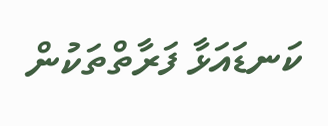ކަނޑައަޅާ ފަރާތްތަކުން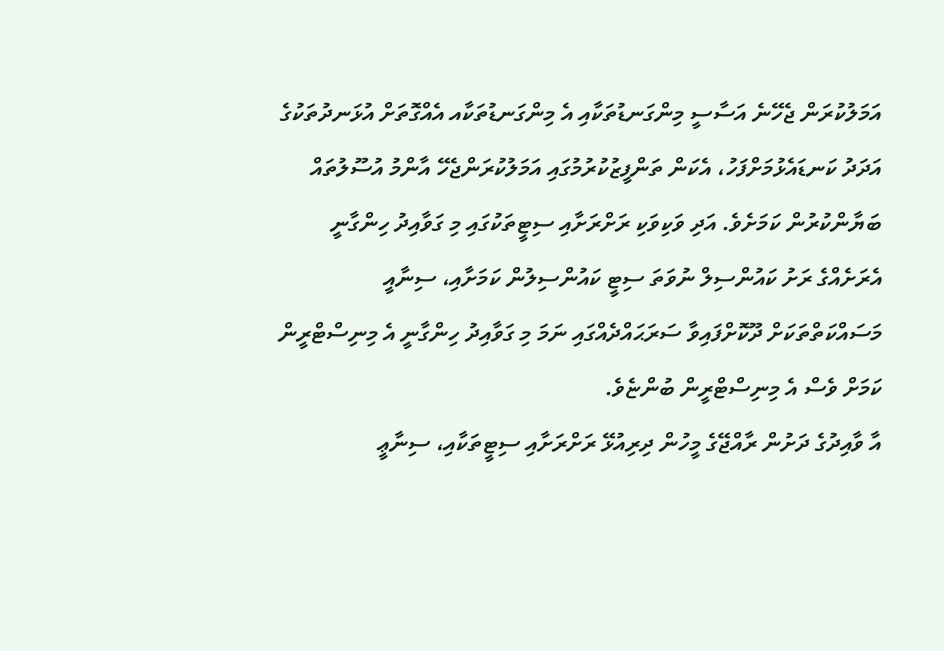އަމަލުކުރަން ޖެހޭނެ އަސާސީ މިންގަނޑުތަކާއި އެ މިންގަނޑުތަކާއ އެއްގޮތަށް އުޅަނދުތަކުގެ އަދަދު ކަނޑައެޅުމަށްފަހު، އެކަން ތަންފީޒުކުރުމުގައި އަމަލުކުރަންޖެހޭ އާންމު އުސޫލުތައް ބަޔާންކުރުން ކަމަށެވެ. އަދި ވަކިވަކި ރަށްރަށާއި ސިޓީތަކުގައި މި ގަވާއިދު ހިންގާނީ އެރަށެއްގެ ރަށު ކައުންސިލް ނުވަތަ ސިޓީ ކައުންސިލުން ކަމަށާއި، ސިނާއީ މަސައްކަތްތަކަށް ދޫކޮށްފައިވާ ސަރަޙައްދެއްގައި ނަމަ މި ގަވާއިދު ހިންގާނީ އެ މިނިސްޓްރީން ކަމަށް ވެސް އެ މިނިސްޓްރީން ބުންޏެވެ.
އާ ވާއިދުގެ ދަށުން ރާއްޖޭގެ މީހުން ދިރިއުޅޭ ރަށްރަށާއި ސިޓީތަކާއި، ސިނާޢީ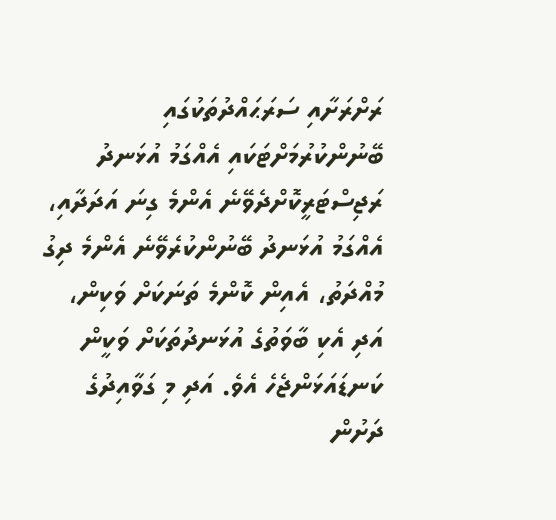ރަށްރަށާއި ސަރަޙައްދުތަކުގައި ބޭނުންކުރުމަށްޓަކައި އެއްގަމު އުޅަނދު ރަޖިސްޓަރީކޮށްދެވޭނެ އެންމެ ގިނަ އަދަދާއި، އެއްގަމު އުޅަނދު ބޭނުންކުރެވޭނެ އެންމެ ދިގު މުއްދަތު، އެއިން ކޮންމެ ތަނަކަށް ވަކިން، އަދި އެކި ބާވަތުގެ އުޅަނދުތަކަށް ވަކީން ކަނޑައަޅަންޖެހެ އެވެ. އަދި މި ގަވާއިދުގެ ދަށުން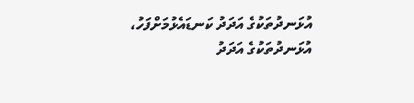އުޅަނދުތަކުގެ އަދަދު ކަނޑައެޅުމަށްފަހު، އުޅަނދުތަކުގެ އަދަދު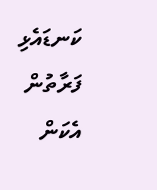ކަނޑައެޅި ފަރާތުން އެކަން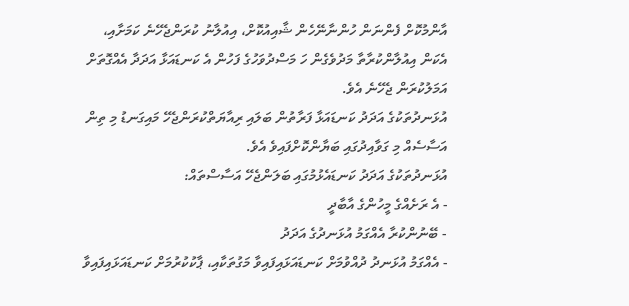އާންމުކޮށް ފެންނަން ހުންނާނޭހެން ޝާއިއުކޮށް، އިއުލާނު ކުރަންޖެހޭނެ ކަމަށާއި، އެކަން އިއުލާންކުރާތާ މަދުވެގެން ހަ މަސްދުވަހުގެ ފަހުން އެ ކަނޑައަޅާ އަދަދާ އެއްގޮތަށް އަމަލުކުރަން ޖެހޭނެ އެވެ.
އުޅަނދުތަކުގެ އަދަދު ކަނޑައަޅާ ފަރާތުން ބަލައި ރިއާޔަތްކުރަންޖެހޭ މައިގަނޑު މި ތިން އަސާސެއް މި ގަވާއިދުގައި ބަޔާންކޮށްފައިވެ އެވެ.
އުޅަނދުތަކުގެ އަދަދު ކަނޑައެޅުމުގައި ބަލަންޖެހޭ އަސާސްތައް:
- އެ ރަށެއްގެ މީހުންގެ އާބާދީ
- ބޭނުންކުރާ އެއްގަމު އުޅަނދުގެ އަދަދު
- އެއްގަމު އުޅަނދު ދުއްވުމަށް ކަނޑައަޅައިފައިވާ މަގުތަކާއި، ޕާކުކުރުމަށް ކަނޑައަޅައިފައިވާ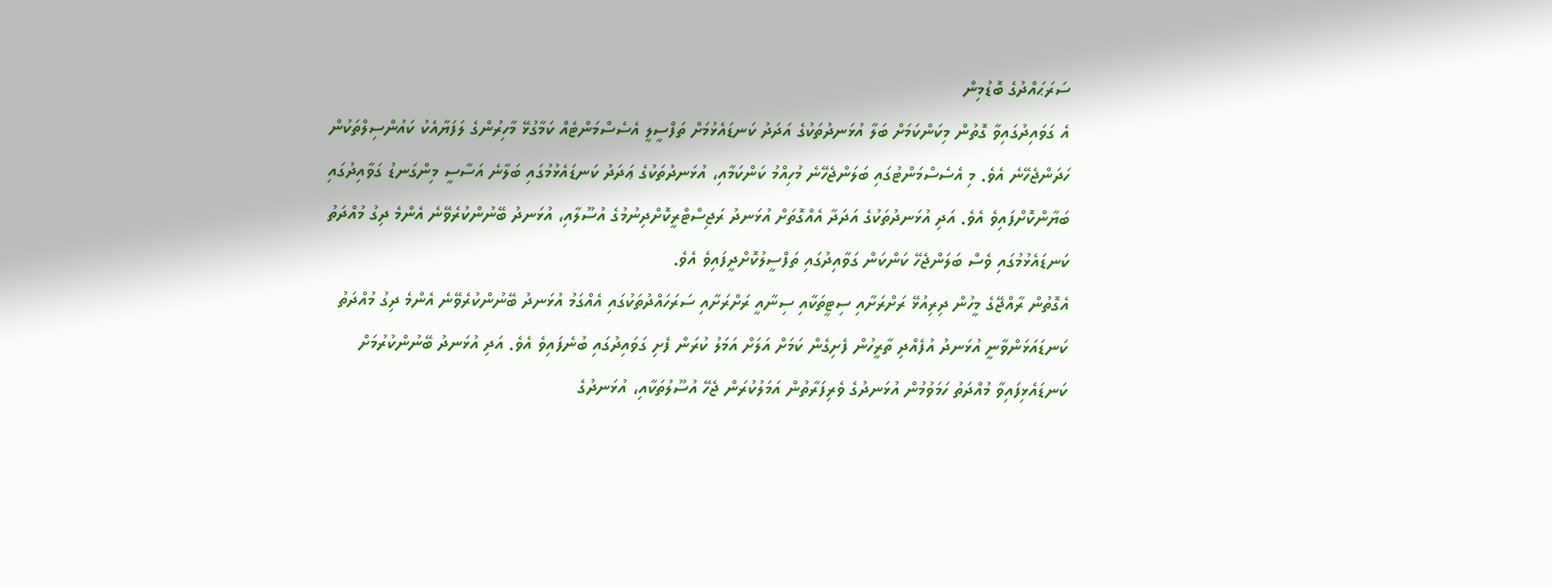ސަރަޙައްދުގެ ބޮޑުމިން
އެ ގަވައިދުގައިވާ ގޮތުން މިކަންކަމަށް ބަލާ އުޅަނދުތަކުގެ އަދަދު ކަނޑައެޅުމަށް ތަފްސީލީ އެސެސްމަންޓެއް ކަމާގުޅޭ މާހިރުންގެ ލަފަޔާއެކު ކައުންސިލްތަކުން ހަދަންޖެހޭނެ އެވެ. މި އެސެސްމަންޓުގައި ބަލަންޖެހޭނެ މުހިއްމު ކަންކަމާއި، އުޅަނދުތަކުގެ ޢަދަދު ކަނޑައެޅުމުގައި ބަލާނެ އަސާސީ މިންގަނޑު ގަވާއިދުގައި ބަޔާންކޮށްފައިވެ އެވެ. އަދި އުޅަނދުތަކުގެ އަދަދާ އެއްގޮތަށް އުޅަނދު ރަޖިސްޓްރީކޮށްދިނުމުގެ އުސޫލާއި، އުޅަނދު ބޭނުންކުރެވޭނެ އެންމެ ދިގު މުއްދަތު ކަނޑައެޅުމުގައި ވެސް ބަލަންޖެހޭ ކަންކަން ގަވާއިދުގައި ތަފްސީލުކޮށްދީފައިވެ އެވެ.
އެގޮތުން ރާއްޖޭގެ މީހުން ދިރިއުޅޭ ރަށްރަށާއި ސިޓީތަކާއި ސިނާއީ ރަށްރަށާއި ސަރަހައްދުތަކުގައި އެއްގަމު އުޅަނދު ބޭނުންކުރެވޭނެ އެންމެ ދިގު މުއްދަތު ކަނޑައަޅަންވާނީ އުޅަނދު އުފެއްދި ތާރީހުން ފެށިގެން ކަމަށް އަލަށް އަމަލު ކުރަން ފެށި ގަވައިދުގައި ބުނެފައިވެ އެވެ. އަދި އުޅަނދު ބޭނުންކުރުމަށް ކަނޑައެޅިފައިވާ މުއްދަތު ހަމަވުމުން އުޅަނދުގެ ވެރިފަރާތުން އަމަލުކުރަން ޖެހޭ އުސޫލުތަކާއި، އުޅަނދުގެ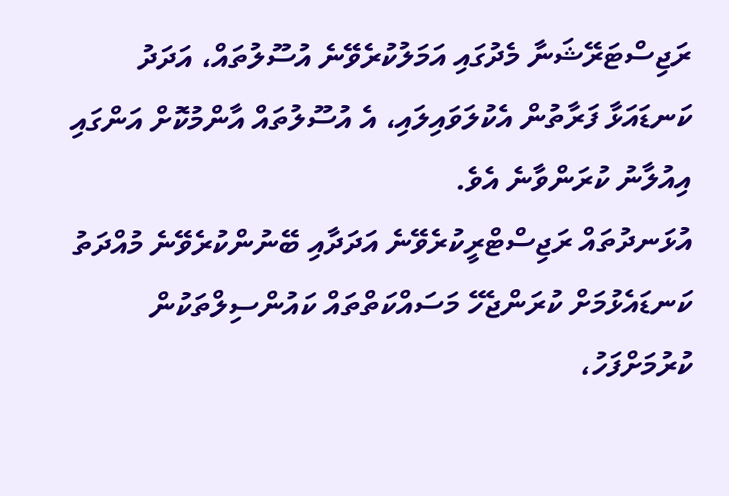ރަޖިސްޓަރޭޝަނާ މެދުގައި އަމަލުކުރެވޭނެ އުސޫލުތައް، އަދަދު ކަނޑައަޅާ ފަރާތުން އެކުލަވައިލައި، އެ އުސޫލުތައް އާންމުކޮށް އަންގައި އިއުލާނު ކުރަންވާނެ އެވެ.
އުޅަނދުތައް ރަޖިސްޓްރީކުރެވޭނެ އަދަދާއި ބޭނުންކުރެވޭނެ މުއްދަތު ކަނޑައެޅުމަށް ކުރަންޖެހޭ މަސައްކަތްތައް ކައުންސިލްތަކުން ކުރުމަށްފަހު،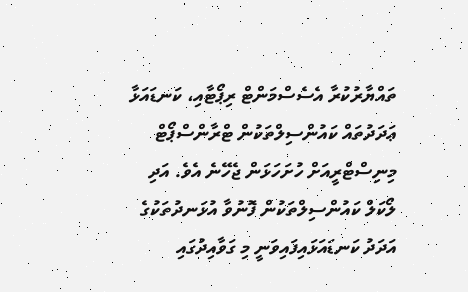ތައްޔާރުކުރާ އެސެސްމަންޓް ރިޕޯޓާއި، ކަނޑައަޅާ ޢަދަދުތައް ކައުންސިލްތަކުން ޓްރާންސްޕޯޓް މިނިސްޓްރީއަށް ހުށަހަޅަން ޖެހޭނެ އެވެ. އަދި ލޯކަލް ކައުންސިލްތަކުން ފޮނުވާ އުޅަނދުތަކުގެ އަދަދު ކަނޑައަޅައިފައިވަނީ މި ގަވާއިދުގައި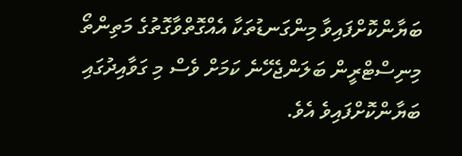ބަޔާންކޮށްފައިވާ މިންގަނޑުތަކާ އެއްގޮތްވާގޮތުގެ މަތިންތޯ މިނިސްޓްރީން ބަލަންޖެހޭނެ ކަމަށް ވެސް މި ގަވާއިދުގައި ބަޔާންކޮށްފައިވެ އެވެ.